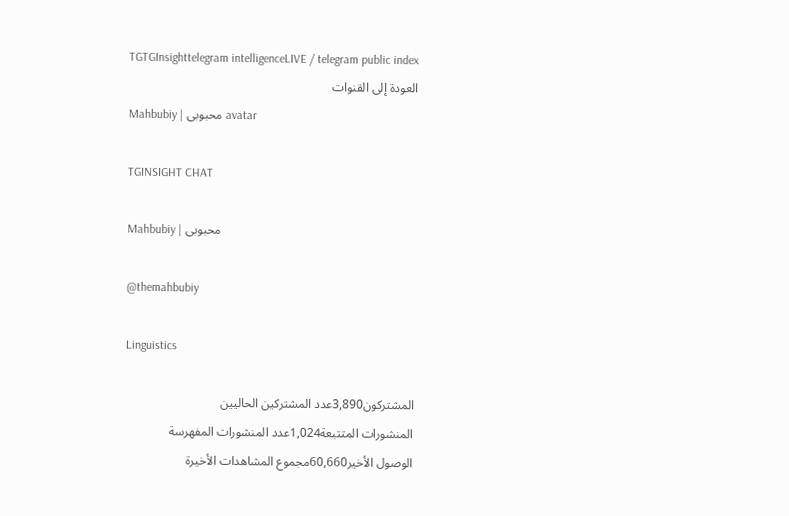TGTGInsighttelegram intelligenceLIVE / telegram public index
العودة إلى القنوات
Mahbubiy | محبوبى avatar

TGINSIGHT CHAT

Mahbubiy | محبوبى

@themahbubiy

Linguistics

المشتركون3,890عدد المشتركين الحاليين
المنشورات المتتبعة1,024عدد المنشورات المفهرسة
الوصول الأخير60,660مجموع المشاهدات الأخيرة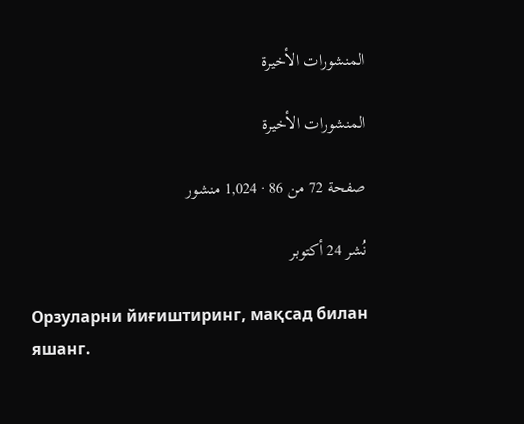المنشورات الأخيرة

المنشورات الأخيرة

صفحة 72 من 86 · 1,024 منشور

نُشر 24 أكتوبر

Орзуларни йиғиштиринг, мақсад билан яшанг.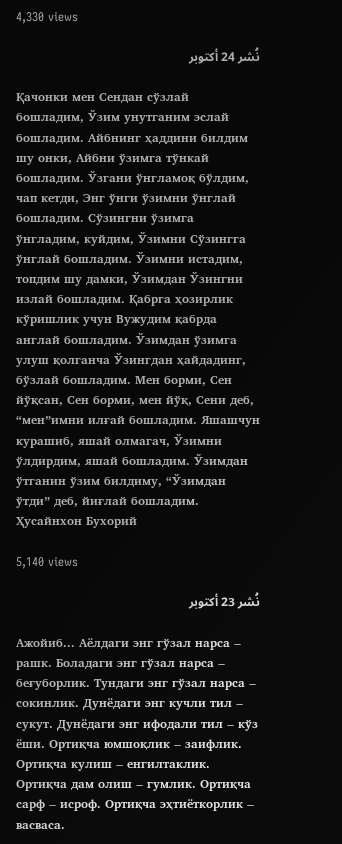4,330 views

نُشر 24 أكتوبر

Қачонки мен Сендан сўзлай бошладим, Ўзим унутганим эслай бошладим. Айбнинг ҳаддини билдим шу онки, Айбни ўзимга тўнкай бошладим. Ўзгани ўнгламоқ бўлдим, чап кетди, Энг ўнги ўзимни ўнглай бошладим. Сўзингни ўзимга ўнгладим, куйдим, Ўзимни Сўзингга ўнглай бошладим. Ўзимни истадим, топдим шу дамки, Ўзимдан Ўзингни излай бошладим. Қабрга ҳозирлик кўришлик учун Вужудим қабрда англай бошладим. Ўзимдан ўзимга улуш қолганча Ўзингдан ҳайдадинг, бўзлай бошладим. Мен борми, Сен йўқсан, Сен борми, мен йўқ, Сени деб, “мен”имни илғай бошладим. Яшашчун курашиб, яшай олмагач, Ўзимни ўлдирдим, яшай бошладим. Ўзимдан ўтганин ўзим билдиму, “Ўзимдан ўтди” деб, йиғлай бошладим. Ҳусайнхон Бухорий

5,140 views

نُشر 23 أكتوبر

Ажойиб... Аёлдаги энг гўзал нарса ‒ рашк. Боладаги энг гўзал нарса ‒ беғуборлик. Тундаги энг гўзал нарса ‒ сокинлик. Дунёдаги энг кучли тил ‒ сукут. Дунёдаги энг ифодали тил ‒ кўз ёши. Ортиқча юмшоқлик ‒ заифлик. Ортиқча кулиш ‒ енгилтаклик. Ортиқча дам олиш ‒ гумлик. Ортиқча сарф ‒ исроф. Ортиқча эҳтиёткорлик ‒ васваса.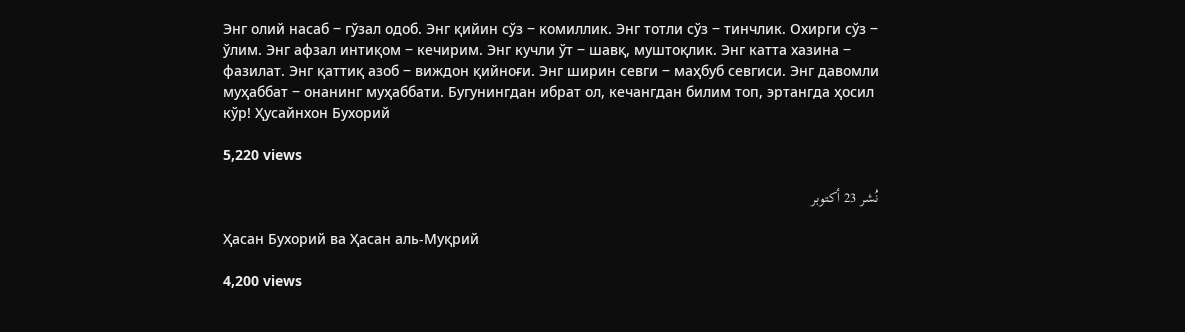Энг олий насаб ‒ гўзал одоб. Энг қийин сўз ‒ комиллик. Энг тотли сўз ‒ тинчлик. Охирги сўз ‒ ўлим. Энг афзал интиқом ‒ кечирим. Энг кучли ўт ‒ шавқ, муштоқлик. Энг катта хазина ‒ фазилат. Энг қаттиқ азоб ‒ виждон қийноғи. Энг ширин севги ‒ маҳбуб севгиси. Энг давомли муҳаббат ‒ онанинг муҳаббати. Бугунингдан ибрат ол, кечангдан билим топ, эртангда ҳосил кўр! Ҳусайнхон Бухорий

5,220 views

نُشر 23 أكتوبر

Ҳасан Бухорий ва Ҳасан аль-Муқрий

4,200 views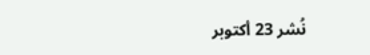نُشر 23 أكتوبر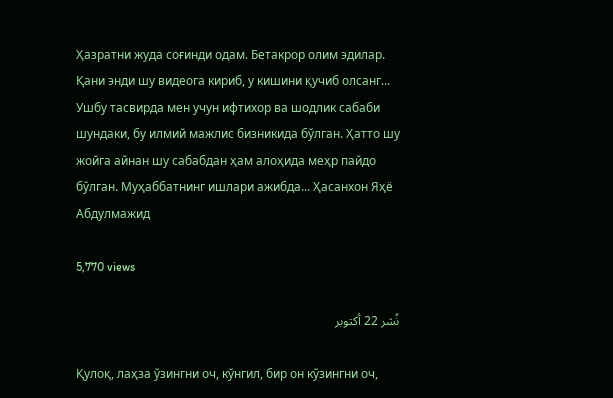Ҳазратни жуда соғинди одам. Бетакрор олим эдилар. Қани энди шу видеога кириб, у кишини қучиб олсанг... Ушбу тасвирда мен учун ифтихор ва шодлик сабаби шундаки, бу илмий мажлис бизникида бўлган. Ҳатто шу жойга айнан шу сабабдан ҳам алоҳида меҳр пайдо бўлган. Муҳаббатнинг ишлари ажибда... Ҳасанхон Яҳё Абдулмажид

5,770 views

نُشر 22 أكتوبر

Қулоқ, лаҳза ўзингни оч, кўнгил, бир он кўзингни оч,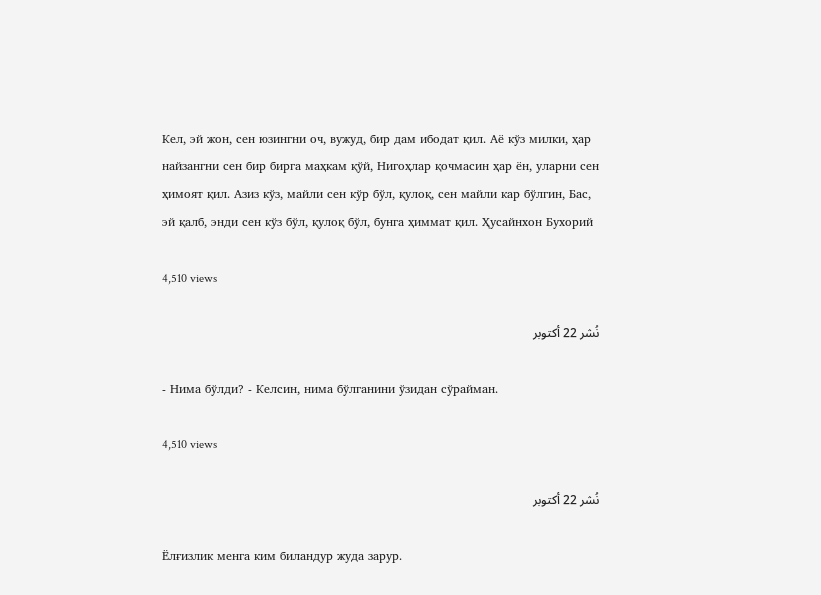Кел, эй жон, сен юзингни оч, вужуд, бир дам ибодат қил. Аё кўз милки, ҳар найзангни сен бир бирга маҳкам қўй, Нигоҳлар қочмасин ҳар ён, уларни сен ҳимоят қил. Азиз кўз, майли сен кўр бўл, қулоқ, сен майли кар бўлгин, Бас, эй қалб, энди сен кўз бўл, қулоқ бўл, бунга ҳиммат қил. Ҳусайнхон Бухорий

4,510 views

نُشر 22 أكتوبر

- Нима бўлди? - Келсин, нима бўлганини ўзидан сўрайман.

4,510 views

نُشر 22 أكتوبر

Ёлғизлик менга ким биландур жуда зарур.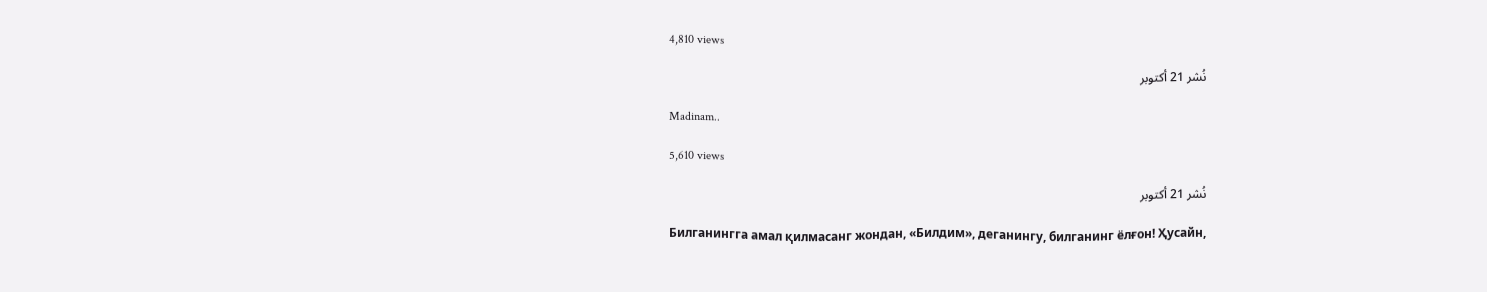4,810 views

نُشر 21 أكتوبر

Madinam..

5,610 views

نُشر 21 أكتوبر

Билганингга амал қилмасанг жондан, «Билдим», деганингу, билганинг ёлғон! Ҳусайн,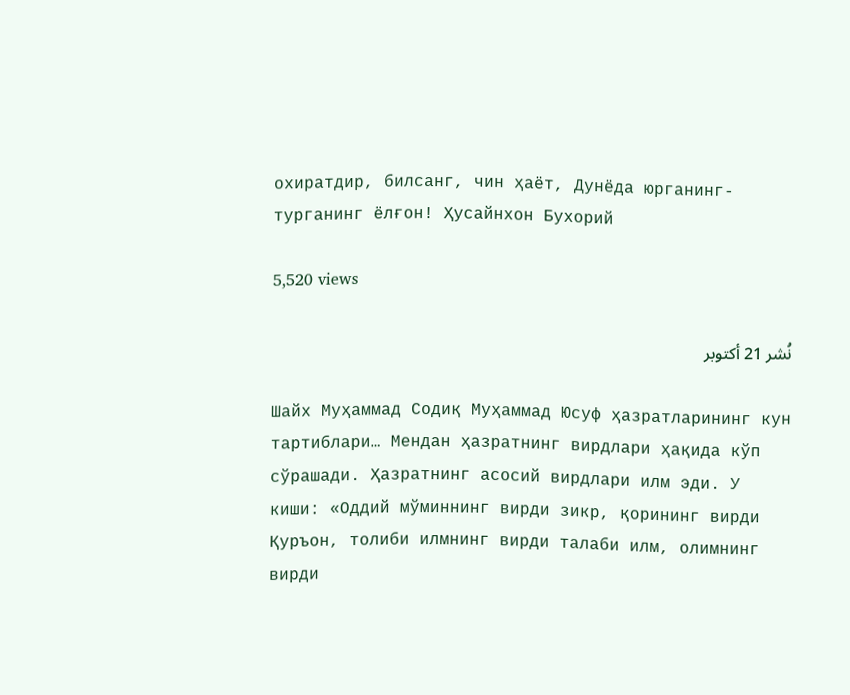охиратдир, билсанг, чин ҳаёт, Дунёда юрганинг- турганинг ёлғон! Ҳусайнхон Бухорий

5,520 views

نُشر 21 أكتوبر

Шайх Муҳаммад Содиқ Муҳаммад Юсуф ҳазратларининг кун тартиблари… Мендан ҳазратнинг вирдлари ҳақида кўп сўрашади. Ҳазратнинг асосий вирдлари илм эди. У киши: «Оддий мўминнинг вирди зикр, қорининг вирди Қуръон, толиби илмнинг вирди талаби илм, олимнинг вирди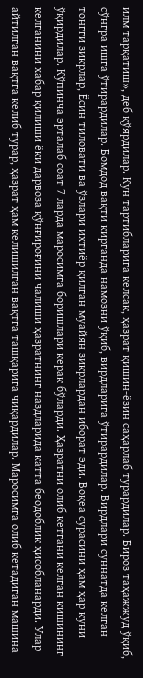илм тарқатиш», деб қўярдилар. Кун тартибларига келсак, ҳазрат қишин-ёзин саҳарлаб турардилар. Бироз таҳажжуд ўқиб, сўнгра ишга ўтирардилар. Бомдод вақти кирганда намозни ўқиб, вирдларига ўтирардилар. Вирдлари суннатда келган тонгги зикрлар, Ёсин тиловати ва ўзлари ихтиёр қилган муайян зикрлардан иборат эди. Воқеа сурасини ҳам ҳар куни ўқирдилар. Кўпинча эрталаб соат 7 ларда маросимга боришлари керак бўларди. Ҳазратни олиб кетгани келган кишининг келганини хабар қилиши ёки дарвоза қўнғироғини чалиши ҳазратнинг наздларида катта беодоблик ҳисобланарди. Улар айтилган вақтга келиб турар, ҳазрат ҳам келишилган вақтга ташқарига чиқардилар. Маросимга олиб кетадиган машина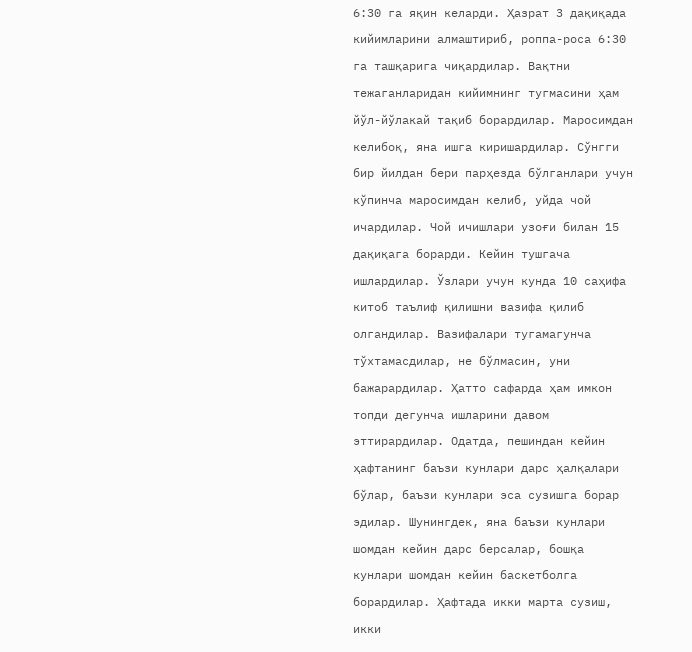6:30 га яқин келарди. Ҳазрат 3 дақиқада кийимларини алмаштириб, роппа-роса 6:30 га ташқарига чиқардилар. Вақтни тежаганларидан кийимнинг тугмасини ҳам йўл-йўлакай тақиб борардилар. Маросимдан келибоқ, яна ишга киришардилар. Сўнгги бир йилдан бери парҳезда бўлганлари учун кўпинча маросимдан келиб, уйда чой ичардилар. Чой ичишлари узоғи билан 15 дақиқага борарди. Кейин тушгача ишлардилар. Ўзлари учун кунда 10 саҳифа китоб таълиф қилишни вазифа қилиб олгандилар. Вазифалари тугамагунча тўхтамасдилар, не бўлмасин, уни бажарардилар. Ҳатто сафарда ҳам имкон топди дегунча ишларини давом эттирардилар. Одатда, пешиндан кейин ҳафтанинг баъзи кунлари дарс ҳалқалари бўлар, баъзи кунлари эса сузишга борар эдилар. Шунингдек, яна баъзи кунлари шомдан кейин дарс берсалар, бошқа кунлари шомдан кейин баскетболга борардилар. Ҳафтада икки марта сузиш, икки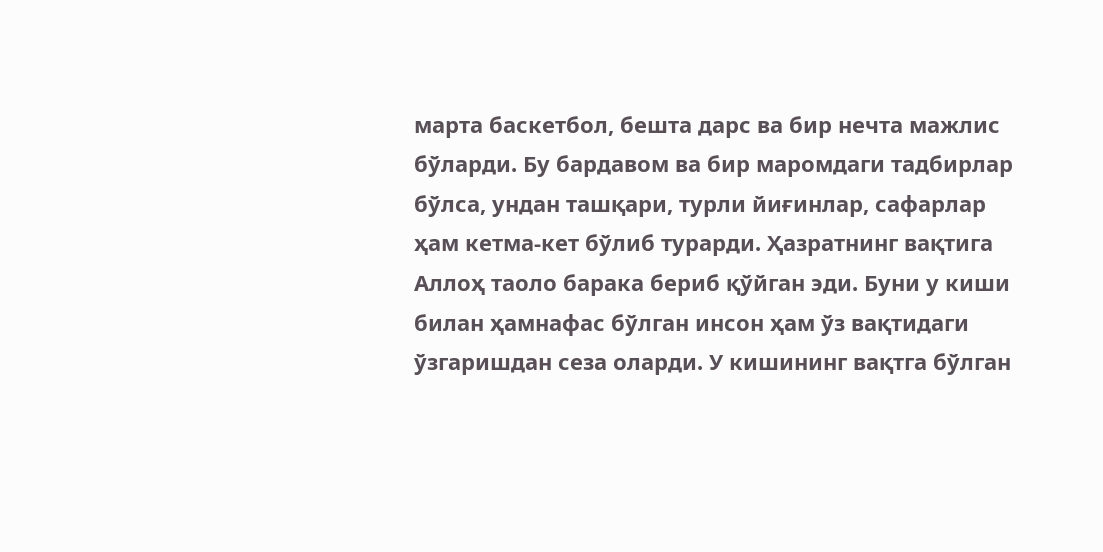марта баскетбол, бешта дарс ва бир нечта мажлис бўларди. Бу бардавом ва бир маромдаги тадбирлар бўлса, ундан ташқари, турли йиғинлар, сафарлар ҳам кетма-кет бўлиб турарди. Ҳазратнинг вақтига Аллоҳ таоло барака бериб қўйган эди. Буни у киши билан ҳамнафас бўлган инсон ҳам ўз вақтидаги ўзгаришдан сеза оларди. У кишининг вақтга бўлган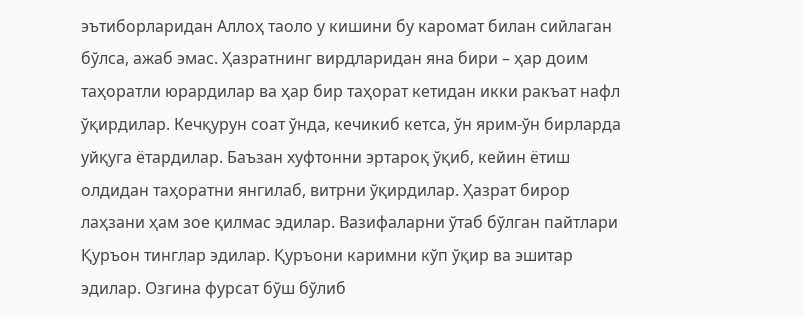эътиборларидан Аллоҳ таоло у кишини бу каромат билан сийлаган бўлса, ажаб эмас. Ҳазратнинг вирдларидан яна бири – ҳар доим таҳоратли юрардилар ва ҳар бир таҳорат кетидан икки ракъат нафл ўқирдилар. Кечқурун соат ўнда, кечикиб кетса, ўн ярим-ўн бирларда уйқуга ётардилар. Баъзан хуфтонни эртароқ ўқиб, кейин ётиш олдидан таҳоратни янгилаб, витрни ўқирдилар. Ҳазрат бирор лаҳзани ҳам зое қилмас эдилар. Вазифаларни ўтаб бўлган пайтлари Қуръон тинглар эдилар. Қуръони каримни кўп ўқир ва эшитар эдилар. Озгина фурсат бўш бўлиб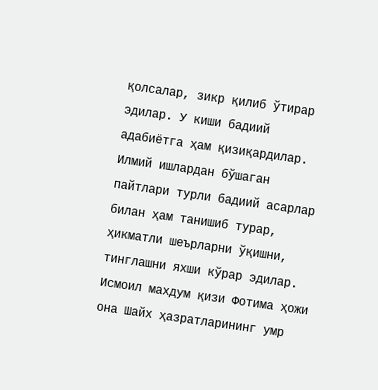қолсалар, зикр қилиб ўтирар эдилар. У киши бадиий адабиётга ҳам қизиқардилар. Илмий ишлардан бўшаган пайтлари турли бадиий асарлар билан ҳам танишиб турар, ҳикматли шеърларни ўқишни, тинглашни яхши кўрар эдилар. Исмоил махдум қизи Фотима ҳожи она Шайх ҳазратларининг умр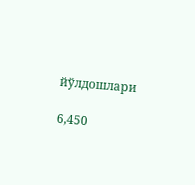йўлдошлари

6,450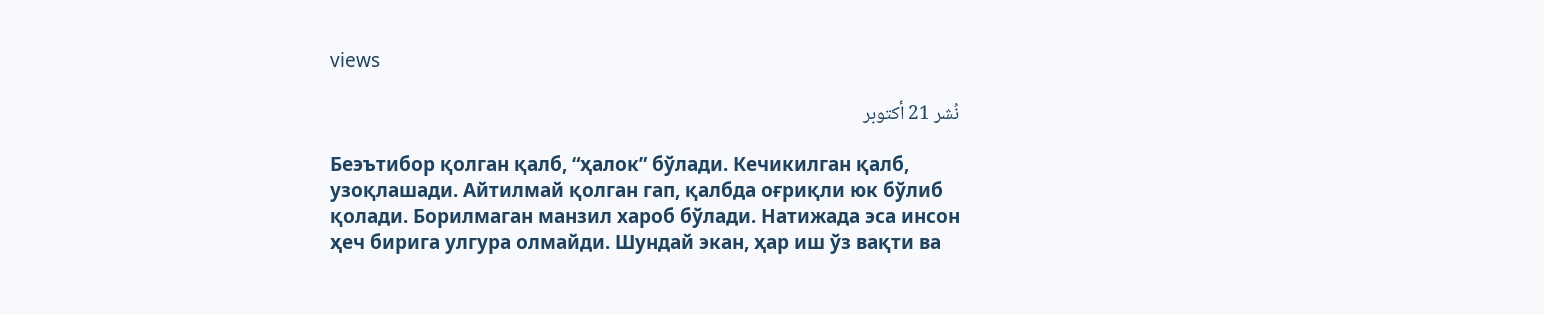views

نُشر 21 أكتوبر

Беэътибор қолган қалб, “ҳалок” бўлади. Кечикилган қалб, узоқлашади. Айтилмай қолган гап, қалбда оғриқли юк бўлиб қолади. Борилмаган манзил хароб бўлади. Натижада эса инсон ҳеч бирига улгура олмайди. Шундай экан, ҳар иш ўз вақти ва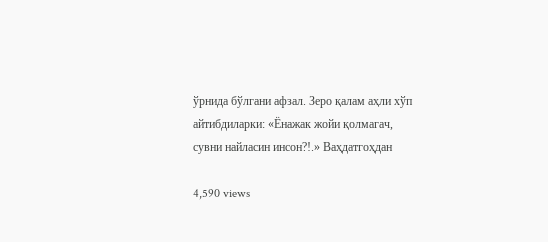ўрнида бўлгани афзал. Зеро қалам аҳли хўп айтибдиларки: «Ёнажак жойи қолмагач, сувни найласин инсон?!.» Ваҳдатгоҳдан

4,590 views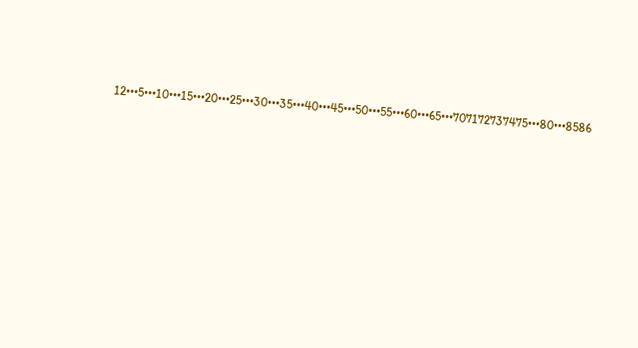12•••5•••10•••15•••20•••25•••30•••35•••40•••45•••50•••55•••60•••65•••707172737475•••80•••8586